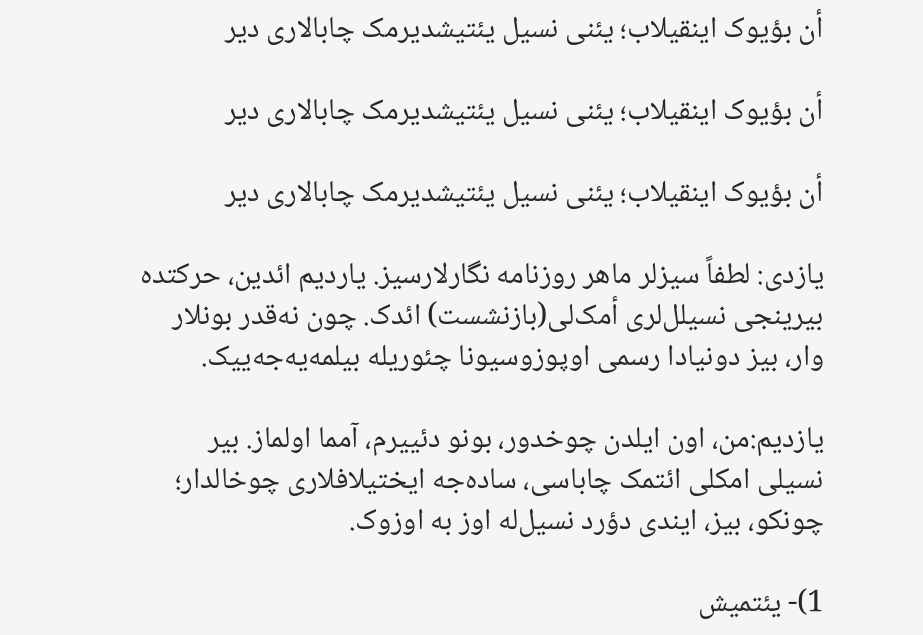أن بؤیوک اینقیلاب؛ یئنی‌ نسیل‌ یئتیشدیرمک چابالاری دیر

أن بؤیوک اینقیلاب؛ یئنی‌ نسیل‌ یئتیشدیرمک چابالاری دیر

أن بؤیوک اینقیلاب؛ یئنی‌ نسیل‌ یئتیشدیرمک چابالاری دیر

یازدی: لطفاً سیزلر ماهر روزنامه نگارلارسیز. یاردیم ائدین، حرکتده بیرینجی نسیلل‌لری أمک‌لی(بازنشست) ائدک. چون نه‌قدر بونلار وار، بیز دونیادا رسمی اوپوزوسیونا چئوریله بیلمه‌یه‌جه‌ییک.

یازدیم:من، اون ایلدن چوخدور، بونو دئییرم، آمما اولماز. بیر نسیلی امکلی ائتمک چاباسی، ساده‌جه ایختیلافلاری‌ چوخالدار؛ چونکو، بیز، ایندی دؤرد نسیل‌له‌ اوز به‌ اوزوک.

1)- یئتمیش‌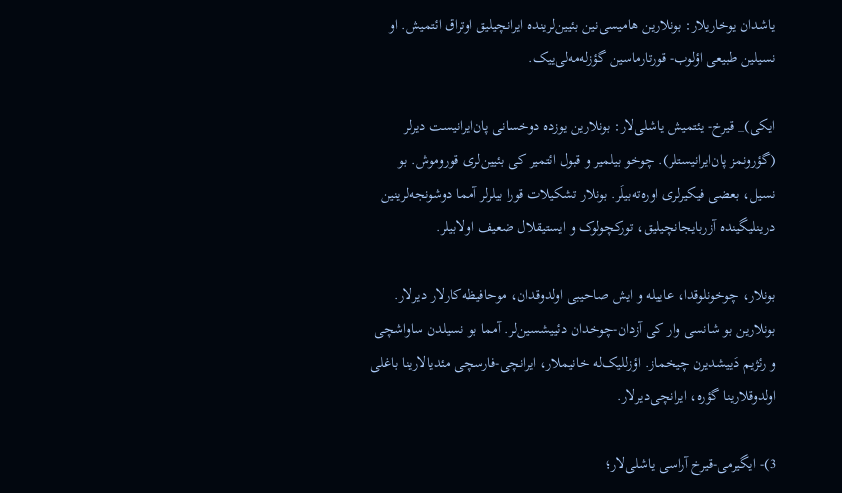یاشدان یوخاریلار: بونلارین هامیسی‌نین‌ بئیین‌لرینده‌ ایرانچیلیق اوتراق‌ ائتمیش. او نسیلین‌ طبیعی اؤلوب- قورتارماسین گؤزله‌مه‌لی‌ییک.

ایکی)_ قیرخ- یئتمیش یاشلی‌لار: بونلارین یوزده دوخسانی پان‌ایرانیست دیرلر (گؤرونمز پان‌ایرانیستلر). چوخو بیلمیر و قبول ائتمیر کی بئیین‌لری‌ قوروموش. بو نسیل، بعضی فیکیرلری اوره‌ته‌بیلَر. بونلار تشکیلات قورا بیلرلر آمما دوشونجه‌لرینین درینلیگینده آزربایجانچیلیق، تورکچولوک و ایستیقلال ضعیف اولابیلر.

بونلار، چوخونلوقدا، عاییله‌ و ایش‌ صاحیبی اولدوقدان، موحافیظه‌کارلار دیرلار. بونلارین‌ بو شانسی وار کی آزدان‌-چوخدان‌ دئییشسین‌لر. آمما بو نسیلدن‌ ساواشچی و رئژیم‌ دَییشدیرن‌ چیخماز. اؤزللیک‌له خانیملار، ایرانچی‌-فارسچی مئدیالارینا باغلی اولدوقلارینا گؤره، ایرانچی‌دیرلار.

3)- ایگیرمی-قیرخ آراسی یاشلی‌لار؛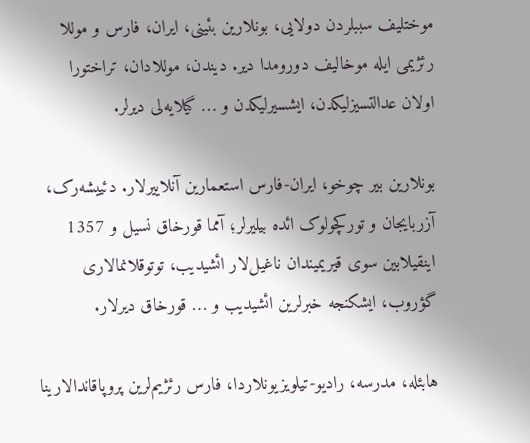موختلیف سببلردن دولایی، بونلارین بئینی‌، ایران، فارس و موللا‌ رئژیمی‌ ایله موخالیف دورومدا دیر. دیندن، موللادان، تراختورا اولان عدالتسیزلیکدن‌، ایشسیرلیکدن و … گیلایه‌لی دیرلر.

بونلارین بیر چوخو، ایران-فارس استعمارین‌ آنلاییرلار. دئییشه‌رک، آزربایجان و تورکچولوک‌ ائده ‌بیلیرلر؛ آمما‌ قورخاق‌ نسیل و 1357 اینقیلابین‌ سوی‌ قیریمیندان ناغیل‌لار ائشیدیب، توتوقلانمالاری گؤروب، ایشکنجه‌ خبرلرین ائشیدیب و … قورخاق دیرلار.

هابئله، مدرسه، رادیو-تیلویزیونلاردا، فارس رئژیم‌لرین‌ پروپاقاندالارینا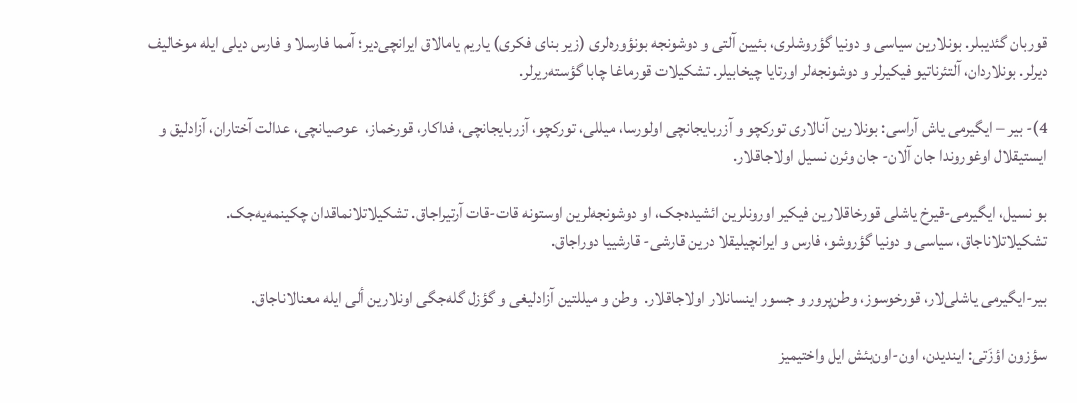قوربان گئدیبلر. بونلارین‌ سیاسی و دونیا گؤروشلری، بئیین‌ آلتی و دوشونجه بونؤوره‌لری (زیر بنای فکری) یاریم یامالاق ایرانچی‌دیر؛ آمما فارسلا و فارس دیلی ایله موخالیف دیرلر. بونلاردان، آلتئرناتیو فیکیرلر و دوشونجه‌لر اورتایا چیخابیلر. تشکیلات قورماغا چابا گؤسته‌ریرلر.

4)- بیر – ایگیرمی یاش آراسی: بونلارین آنالاری تورکچو و آزربایجانچی اولورسا، میللی، تورکچو، آزربایجانچی، فداکار، قورخماز،  عوصیانچی، عدالت آختاران، آزادلیق و ایستیقلال‌ اوغوروندا‌ جان آلان- جان وئرن نسیل اولاجاقلار.

بو نسیل، ایگیرمی-قیرخ یاشلی‌ قورخاقلارین فیکیر اورونلرین‌ ائشیده‌جک، او دوشونجه‌لرین اوستونه‌ قات-قات آرتیراجاق‌. تشکیلاتلانماقدان چکینمه‌یه‌جک. تشکیلاتلاناجاق، سیاسی و دونیا گؤروشو، فارس و ایرانچیلیقلا‌ درین‌ قارشی- قارشییا‌ دوراجاق.

بیر-ایگیرمی یاشلی‌لار، قورخوسوز، وطن‌پرور و جسور اینسانلار اولاجاقلار.  وطن و میللتین آزادلیغی‌ و گؤزل گله‌جگی اونلارین ألی‌ ایله‌ معنالاناجاق.

سؤزون اؤزَتی: ایندیدن، اون-اون‌بئش ایل‌ واختیمیز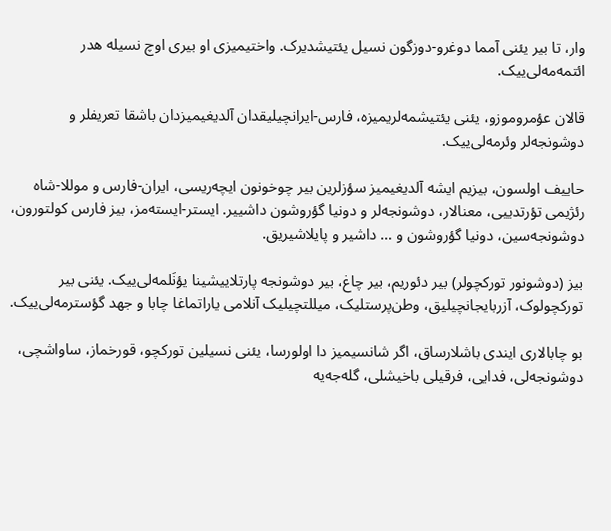وار، تا بیر یئنی آمما‌ دوغرو-دوزگون‌ نسیل یئتیشدیرک. واختیمیزی‌ او‌ بیری اوچ‌ نسیله هدر‌ ائتمه‌مه‌لی‌ییک.

قالان‌ عؤمروموزو، یئنی‌ یئتیشمه‌لریمیزه‌، فارس-ایرانچیلیقدان آلدیغیمیزدان باشقا تعریفلر و دوشونجه‌لر وئرمه‌لی‌ییک.

حاییف اولسون، بیزیم ایشه‌ آلدیغیمیز سؤزلرین بیر چوخونون‌ ایچه‌ریسی، ایران-فارس و موللا‌-شاه‌ رئژیمی‌ تؤرتدییی، معنالار، دوشونجه‌لر و دونیا‌ گؤروشون داشییر. ایستر-ایسته‌مز، بیز فارس کولتورون، دوشونجه‌سین، دونیا گؤروشون و … داشیر و پایلاشیریق.

بیز (دوشونور تورکچولر) بیر دئوریم، بیر چاغ، بیر دوشونجه‌ پارتلاییشینا‌ یؤنَلمه‌لی‌ییک. یئنی‌ بیر تورکچولوک، آزربایجانچیلیق، وطن‌پرستلیک، میللتچیلیک آنلامی‌ یاراتماغا‌ چابا و جهد‌ گؤسترمه‌لی‌ییک.

بو چابالاری‌ ایندی باشلارساق، اگر‌ شانسیمیز دا اولورسا، یئنی نسیلین‌ تورکچو، قورخماز، ساواشچی، دوشونجه‌لی، فدایی، فرقیلی‌ باخیشلی‌، گله‌جه‌یه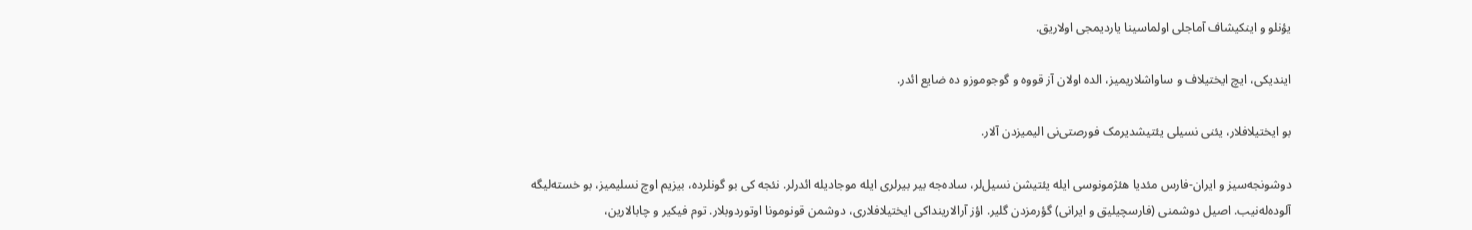یؤنلو و اینکیشاف آماجلی‌ اولماسینا‌ یاردیمجی‌ اولاریق.

ایندیکی، ایچ ایختیلاف و ساواشلاریمیز، الده اولان آز قووه‌ و گوجوموزو‌ ده ضایع‌ ائدر.

بو ایختیلافلار، یئنی‌ نسیلی‌ یئتیشدیرمک‌ فورصتی‌نی‌ الیمیزدن‌ آلار.

دوشونجه‌‌سیز و ایران-فارس مئدیا هئژمونوسی‌ ایله‌ یئتیشن نسیل‌لر، ساده‌جه بیر بیرلری ایله‌ موجادیله ائدرلر. نئجه کی بو گونلرده، بیزیم اوچ‌ نسلیمیز، بو خسته‌لیگه آلوده‌له‌نیب. اصیل دوشمنی (فارسچیلیق و ایرانی) گؤرمزدن گلیر. اؤز آرالارینداکی‌ ایختیلافلاری، دوشمن‌ قونومونا‌ اوتوردوبلار. توم فیکیر و چابالارین،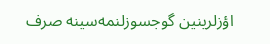اؤزلرینین گوجسوزلنمه‌سینه صرف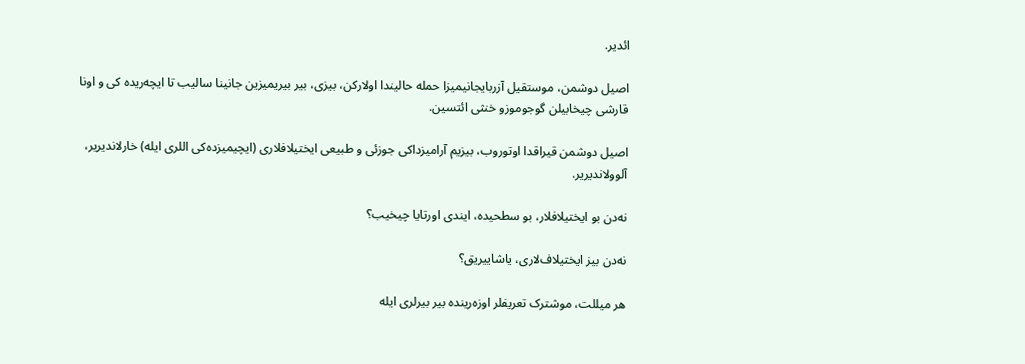ائدیر.

اصیل دوشمن، موستقیل آزربایجانیمیزا حمله حالیندا اولارکن، بیزی، بیر بیریمیزین جانینا سالیب تا ایچه‌ریده کی و اونا قارشی چیخابیلن گوجوموزو خنثی ائتسین.

اصیل دوشمن‌ قیراقدا‌ اوتوروب، بیزیم‌ آرامیزداکی جوزئی‌ و طبیعی ایختیلافلاری‌ (ایچیمیزده‌کی اللری‌ ایله) خارلاندیریر، آلوولاندیریر.

نه‌دن بو ایختیلافلار، بو سطحیده، ایندی اورتایا چیخیب؟

نه‌دن بیز ایختیلاف‌لاری، یاشاییریق؟

هر میللت، موشترک تعریفلر اوزه‌رینده بیر بیرلری‌ ایله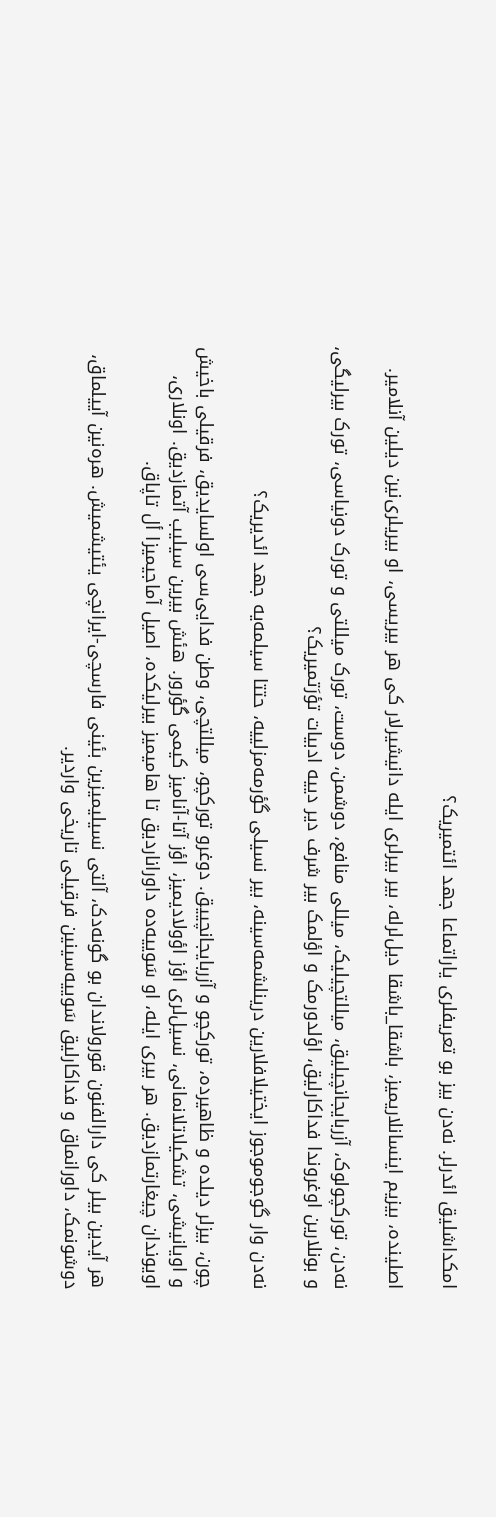امکداشلیق ائدرلر. نه‌دن بیز بو تعریفلری یاراتماعا جهد ائتمیریک؟

اصلینده، بیزیم اینسانلاریمیز، باشقا_باشقا دیل‌لرله، بیر بیرلری‌ ایله دانیشیرلار کی هر بیریسی، او بیریلری‌نین دیلین آنلامیر.

نه‌دن، تورکچولوک، آزربایجانچیلیق، میللتچیلیک، میللی منافع، دوشمن، دوست، تورک میللتی و تورک دونیاسی، تورک بیرلیگی، و بونلارین‌ اوغروندا فداکارلیق، اؤلدورمک و اؤلمک بیر شرف‌ دیر دییه ادبیات‌ تؤرَتمیریک؟

نه‌دن وار گوجوموجوز ایختیلافلارین‌ درینلشمه‌سینه، بیر نسیلی‌ گؤرمه‌مزلییه، حتتا‌ سیلمه‌یه جهد ائدیریک؟

چون، بیزلر دیلده و ظاهیرده، تورکچو و آزربایجانچییق. دوغرو تورکچو، میللتچی، وطن فدایی‌سی اولسایدیق، فرقیلی‌ باخیش و اویانیشی، تشکیلاتلانمانی، نسیل‌لری‌ اؤز اؤولادیمیز، اؤز‌ آتا-آنامیز کیمی گؤرور‌. هئش‌ بیرین‌ سیلیب آتمازدیق. اونلاری، اویوندان چیغارتمازدیق. هر بیری‌ ایله، او سَوییه‌ده داوراناردیق تا هامیمیز بیرلیکده، اصیل آماجیمیزا أل تاپاق.

هر آیدین بیلر کی دارالفنون قورولاندان‌ بو گونه‌دک، آلتی‌ نسیلیمیزین‌ بئینی‌ فارسچی‌-ایرانچی یئتیشمیش. هره‌نین‌ آییلماق، دوشونمک، داورانماق و فداکارلیق سَوییه‌سینین فرقیلی تاریخی واردیر.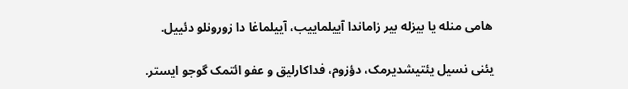هامی منله یا بیزله بیر زاماندا آییلماییب، آییلماغا دا زورونلو دئییل.

یئنی‌ نسیل یئتیشدیرمک، دؤزوم، فداکارلیق و عفو ائتمک گوجو ایستر.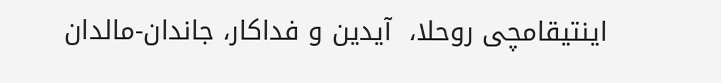اینتیقامچی روحلا،  آیدین و فداکار، جاندان-مالدان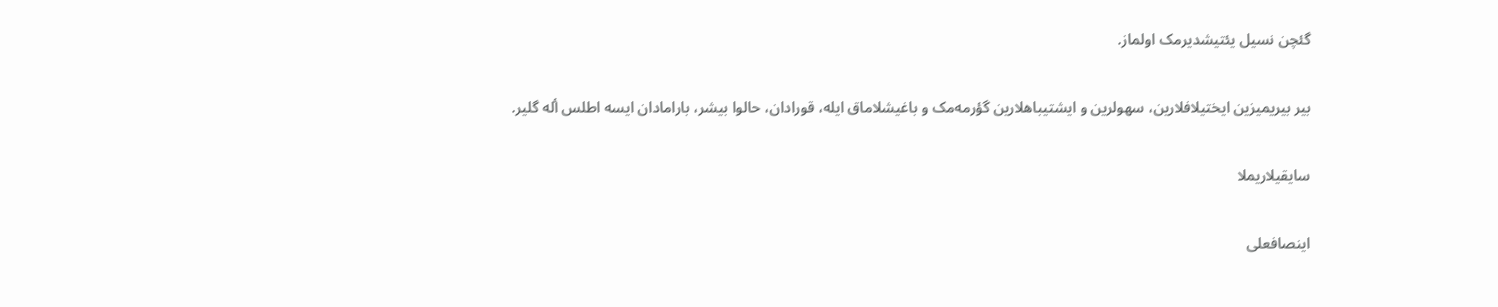گئچن نسیل‌ یئتیشدیرمک اولماز.

بیر بیریمیزین ایختیلافلارین، سهولرین و ایشتیباهلارین گؤرمه‌مک و باغیشلاماق ایله، قورادان، حالوا بیشر، بارامادان‌ ایسه اطلس أله‌ گلیر.

سایقیلاریملا

اینصافعلی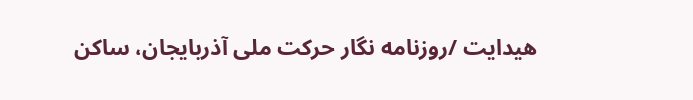هیدایت /روزنامه نگار حرکت ملی آذربایجان، ساکن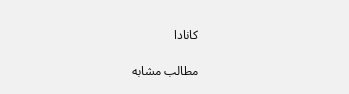کانادا

مطالب مشابه